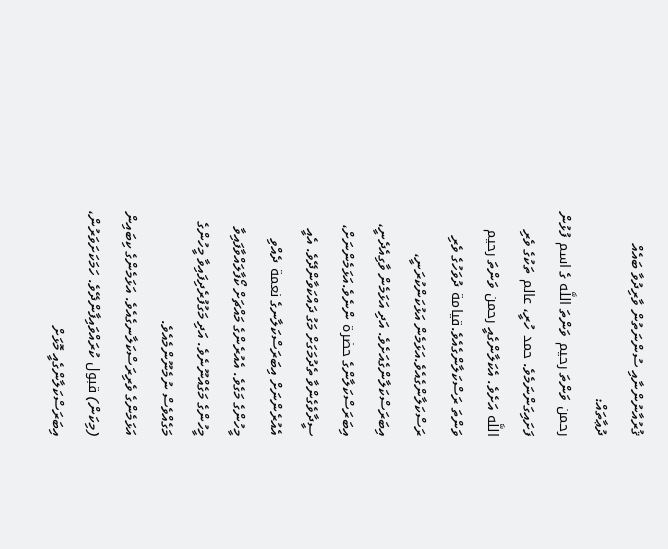ޤުރުއާނުންނާއި ސުންނަތުން ވާރިދުވާ ބައެއް ދުޢާތައް:
رحمن ވަންތަ رحيم ވަންތަ اللَّه ގެ اسم ފުޅުން ފަށައިގަންނަމެވެ. حمد ހުރީ، عالم ތަކުގެ ވެރި اللَّه އަށެވެ. އެކަލާންގެއީ رحمن ވަންތަ رحيم ވަންތަ ރަސްކަލާންގެއެވެ.قيامة ދުވަހުގެ ވެރި ރަސްކަލާންގެއެވެ.އަޅަމެން އަޅުކަންކުރަނީ، އިބަރަސްކަލާންގެއަށެވެ. އަދި އަޅަމެން ވާގިއެދެނީ، އިބަރަސްކަލާންގެ حضرة ންނެވެ.އަޅަމެންނަށް، ސީދާވެގެންވާ ތެދުމަގަށް މަގު ދައްކަވާންދޭވެ. އެއީ އެއުރެންނަށް އިބަރަސްކަލާނގެ نعمة ދެއްވި މީހުންގެ މަގެވެ. އެއުރެންގެ މައްޗަށް ކޯފާލައްވާފައިވާ މީހުންގެ މަގެއްނޫނެވެ. އަދި މަގުފުރެދިފައިވާ މީހުންގެ މަގެއްވެސް ނުމެނޫންމެއެވެ.
އަޅަމެންގެ ވެރިރަސްކަލާނގެއެވެ. އަޅަމެންގެ ކިބައިން (މިކަން) قبول ކުރައްވައިފާންދޭވެ. ހަމަކަށަވަރުން، އިބަރަސްކަލާންގެއީ މޮޅަށް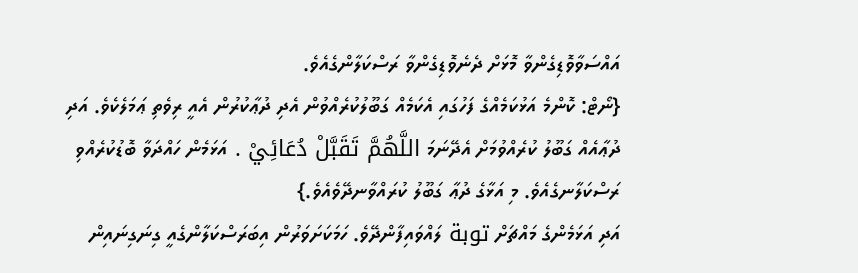އައްސަވާވޮޑިގެންވާ މޮޅަށް ދެނެވޮޑިގެންވާ ރަސްކަލާންގެއެވެ.
{ނޯޓް: ކޮންމެ އަޅުކަމެއްގެ ފަހުގައި އެކަމެއް ގަބޫލުކުރެއްވުން އެދި ދުޢާކުރުން އެއީ ރިވެތި ޢަމަލެކެވެ. އަދި ދުޢާއެއް ގަބޫލު ކުރެއްވުމަށް އެދޭނަމަ اللَّهُمَّ تَقَبَّلْ دُعَائِيْ . އަޅަމެން ހައްދަވާ ބޮޑުކުރެއްވި ރަސްކަލާނގެއެވެ. މި އަޅާގެ ދުޢާ ގަބޫލު ކުރައްވާނދޭވެއެވެ.}
އަދި އަޅަމެންގެ މައްޗަށް توبة ލައްވައިފާންދޭވެ. ހަމަކަށަވަރުން އިބަރަސްކަލާންގެއީ ގިނަގިނައިން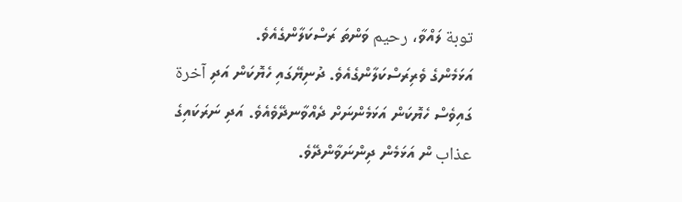توبة ލައްވާ، رحيم ވަންތަ ރަސްކަލާންގެއެވެ.
އަޅަމެންގެ ވެރިރަސްކަލާންގެއެވެ. ދުނިޔޭގައި ހެޔޮކަން އަދި آخرة ގައިވެސް ހެޔޮކަން އަޅަމެންނަށް ދެއްވާނދޭވެއެވެ. އަދި ނަރަކައިގެ عذاب ން އަޅަމެން ދިންނަވާންދޭވެ.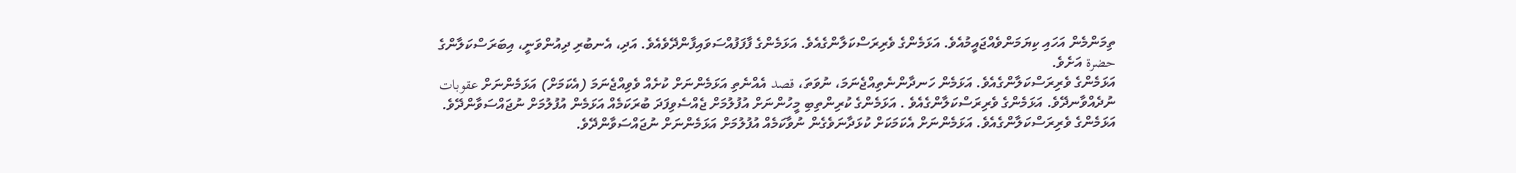ތިމަންމެން އަހައި ކިޔަމަންވެއްޖައީމުއެވެ. އަޅަމެންގެ ވެރިރަސްކަލާންގެއެވެ. އަޅަމެންގެ ފާފަފުއްސަވައިފާންދޭވެއެވެ. އަދި، އެނބުރި ދިއުންވަނީ، އިބަރަސްކަލާންގެ حضرة އަށެވެ.
އަޅަމެންގެ ވެރިރަސްކަލާންގެއެވެ. އަޅަމެން ހަނދާންނެތިއްޖެނަމަ، ނުވަތަ، قصد އެއްނެތި އަޅަމެންނަށް ކުށެއް ވެވިއްޖެނަމަ (އެކަމަށް) އަޅަމެންނަށް عقوبات ނުދެއްވާނދޭވެ. އަޅަމެންގެ ވެރިރަސްކަލާންގެއެވެ . އަޅަމެންގެ ކުރިންތިބި މީހުންނަށް އުފުލުމަށް ޖެއްސެވިފަދަ ބުރަކަމެއް އަޅަމެން އުފުލުމަށް ނުޖައްސަވާންދޭވެ. އަޅަމެންގެ ވެރިރަސްކަލާންގެއެވެ. އަޅަމެންނަށް އެކަމަކަށް ކުޅަދާނަވެގެން ނުވާކަމެއް އުފުލުމަށް އަޅަމެންނަށް ނުޖައްސަވާންދޭވެ.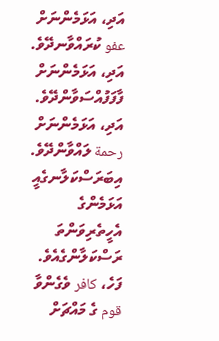އަދި، އަޅަމެންނަށް عفو ކުރައްވާނދޭވެ. އަދި، އަޅަމެންނަށް ފާފަފުއްސަވާންދޭވެ. އަދި، އަޅަމެންނަށް رحمة ލައްވާންދޭވެ. އިބަރަސްކަލާނގެއީ އަޅަމެންގެ އެހީތެރިވަންތަ ރަސްކަލާންގެއެވެ. ފަހެ، كافر ވެގެންވާ قوم ގެ މައްޗަށް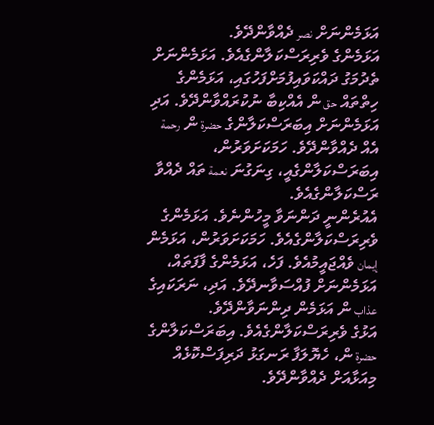އަޅަމެންނަށް نصر ދެއްވާންދޭވެ.
އަޅަމެންގެ ވެރިރަސްކަލާންގެއެވެ. އަޅަމެންނަށް ތެދުމަގު ދައްކަވައިފުމަށްފަހުގައި، އަޅަމެންގެ ހިތްތައް حق ން އެއްކިބާ ނުކުރައްވާންދޭވެ. އަދި އަޅަމެންނަށް އިބަރަސްކަލާންގެ حضرة ން رحمة އެއް ދެއްވާންދޭވެ. ހަމަކަށަވަރުން، އިބަރަސްކަލާންގެއީ، ގިނަގުނަ نعمة ތައް ދެއްވާ ރަސްކަލާންގެއެވެ.
އެއުރެންނީ ދަންނަވާ މީހުންނެވެ. އަޅަމެންގެ ވެރިރަސްކަލާންގެއެވެ. ހަމަކަށަވަރުން، އަޅަމެން إيمان ވެއްޖައީމުއެވެ. ފަހެ، އަޅަމެންގެ ފާފަތައް، އަޅަމެންނަށް ފުއްސަވާނދޭވެ. އަދި، ނަރަކައިގެ عذاب ން އަޅަމެން ދިންނަވާންދޭވެ.
އަޅުގެ ވެރިރަސްކަލާންގެއެވެ. އިބަރަސްކަލާންގެ حضرة ން، ހެޔޮލަފާ ރަނގަޅު ދަރިފަސްކޮޅެއް މިއަޅާއަށް ދެއްވާންދޭވެ.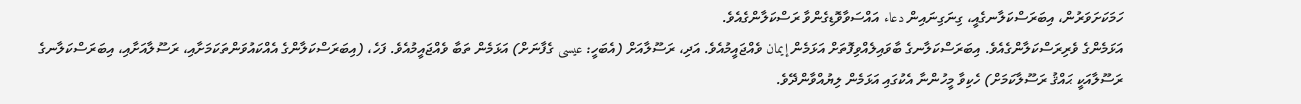ހަމަކަށަވަރުން، އިބަރަސްކަލާނގެއީ، ގިނަގިނައިން دعاء އައްސަވާވޮޑިގެންވާ ރަސްކަލާންގެއެވެ.
އަޅަމެންގެ ވެރިރަސްކަލާންގެއެވެ. އިބަރަސްކަލާނގެ ބާވައިލެއްވިފޮތަށް އަޅަމެން إيمان ވެއްޖައީމުއެވެ. އަދި، ރަސޫލާއަށް (އެބަހީ: عيسى ގެފާނަށް) އަޅަމެން ތަބާ ވެއްޖައީމުއެވެ. ފަހެ، (އިބަރަސްކަލާންގެ އެއްކައުވަންތަކަމަށާއި، ރަސޫލާއަށާއި، އިބަރަސްކަލާނގެ ރަސޫލާއަކީ ޙައްޤު ރަސޫލާކަމަށް) ހެކިވާ މީހުންނާ އެކުގައި އަޅަމެން ލިޔުއްވާންދޭވެ.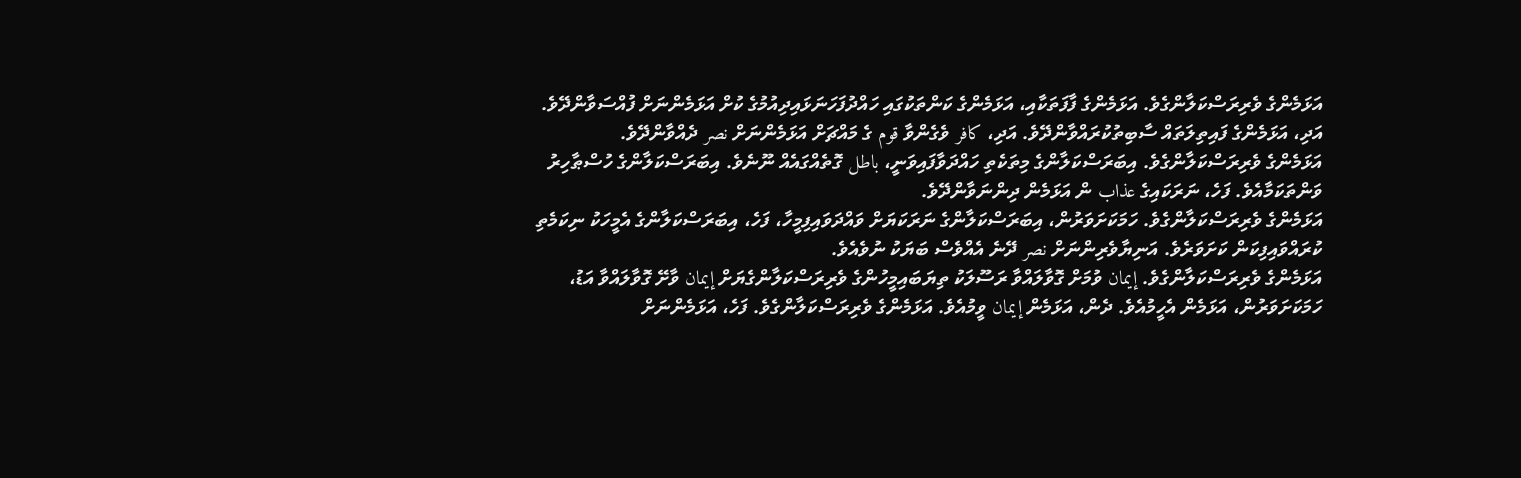އަޅަމެންގެ ވެރިރަސްކަލާންގެވެ. އަޅަމެންގެ ފާފަތަކާއި، އަޅަމެންގެ ކަންތަކުގައި ހައްދުފަހަނަޅައިދިއުމުގެ ކުށް އަޅަމެންނަށް ފުއްސަވާންދޭވެ. އަދި، އަޅަމެންގެ ފައިތިލަތައް ސާބިތުކުރައްވާންދޭވެ. އަދި، كافر ވެގެންވާ قوم ގެ މައްޗަށް އަޅަމެންނަށް نصر ދެއްވާންދޭވެ.
އަޅަމެންގެ ވެރިރަސްކަލާންގެވެ. އިބަރަސްކަލާންގެ މިތަކެތި ހައްދަވާފައިވަނީ، باطل ގޮތެއްގައެއް ނޫނެވެ. އިބަރަސްކަލާންގެ ހުސްޠާހިރު ވަންތަކަމާއެވެ. ފަހެ، ނަރަކައިގެ عذاب ން އަޅަމެން ދިންނަވާންދޭވެ.
އަޅަމެންގެ ވެރިރަސްކަލާންގެވެ. ހަމަކަށަވަރުން، އިބަރަސްކަލާންގެ ނަރަކަޔަށް ވައްދަވައިފިމީހާ، ފަހެ، އިބަރަސްކަލާންގެ އެމީހަކު ނިކަމެތި ކުރައްވައިފިކަން ކަށަވަރެވެ. އަނިޔާވެރިންނަށް نصر ދޭނެ އެއްވެސް ބަޔަކު ނުވެއެވެ.
އަޅަމެންގެ ވެރިރަސްކަލާންގެވެ. إيمان ވުމަށް ގޮވާލައްވާ ރަސޫލަކު ތިޔަބައިމީހުންގެ ވެރިރަސްކަލާންގެޔަށް إيمان ވާށޭ ގޮވާލައްވާ އަޑު، ހަމަކަށަވަރުން، އަޅަމެން އެހީމުއެވެ. ދެން، އަޅަމެން إيمان ވީމުއެވެ. އަޅަމެންގެ ވެރިރަސްކަލާންގެވެ. ފަހެ، އަޅަމެންނަށް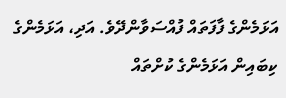އަޅަމެންގެ ފާފަތައް ފުއްސަވާންދޭވެ. އަދި، އަޅަމެންގެ ކިބައިން އަޅަމެންގެ ކުށްތައް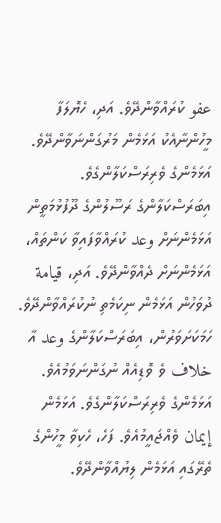عفو ކުރައްވާންދޭވެ. އަދި، ހެޔޮލަފާ މީހުންނާއެކު އަޅަމެން މަރުގަންނަވާންދޭވެ.
އަޅަމެންގެ ވެރިރަސްކަލާންގެވެ. އިބަރަސްކަލާންގެ ރަސޫލުންގެ ދޫފުޅުމަތީން އަޅަމެންނަށް وعد ކުރައްވާފައިވާ ކަންތައް، އަޅަމެންނަށް ދެއްވާންދޭވެ. އަދި، قيامة ދުވަހުން އަޅަމެން ނިކަމެތި ނުކުރައްވާންދޭވެ. ހަމަކަށަވަރުން، އިބަރަސްކަލާންގެ وعد އާ خلاف ވެ ވޮޑިއެއް ނުގަންނަވަމުއެވެ.
އަޅަމެންގެ ވެރިރަސްކަލާންގެވެ. އަޅަމެން إيمان ވެއްޖައީމުއެވެ. ފަހެ، ހެކިވާ މީހުންގެ ތެރޭގައި އަޅަމެން ލިޔުއްވާންދޭވެ.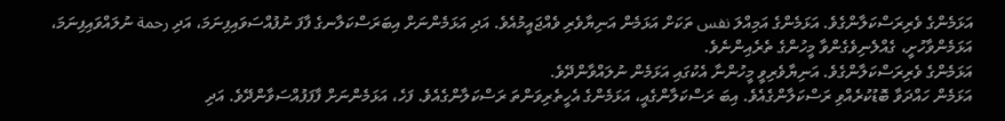އަޅަމެންގެ ވެރިރަސްކަލާންގެވެ. އަޅަމެންގެ އަމިއްލަ نفس ތަކަށް އަޅަމެން އަނިޔާވެރި ވެއްޖައީމުއެވެ. އަދި އަޅަމެންނަށް އިބަރަސްކަލާނގެ ފާފަ ނުފުއްސަވައިފިނަމަ، އަދި رحمة ނުލައްވައިފިނަމަ، އަޅަމެންވާހުށީ، ގެއްލެނިވެގެންވާ މީހުންގެ ތެރެއިންނެވެ.
އަޅަމެންގެ ވެރިރަސްކަލާންގެވެ. އަނިޔާވެރިވީ މީހުންނާ އެކުގައި އަޅަމެން ނުލައްވާންދޭވެ.
އަޅަމެން ހައްދަވާ ބޮޑުކުރެއްވި ރަސްކަލާންގެއެވެ. އިބަ ރަސްކަލާންގެއީ، އަޅަމެންގެ އެހީތެރިވަންތަ ރަސްކަލާންގެއެވެ. ފަހެ، އަޅަމެންނަށް ފާފަފުއްސަވާންދޭވެ. އަދި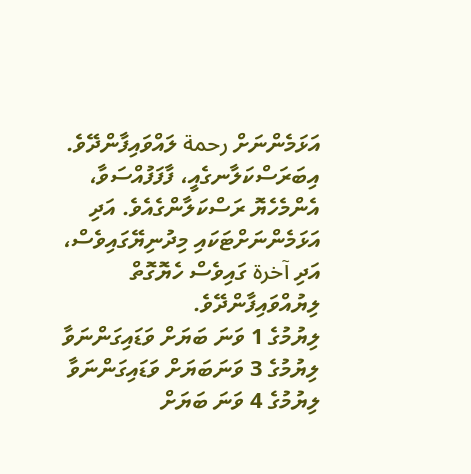އަޅަމެންނަށް رحمة ލައްވައިފާންދޭވެ. އިބަރަސްކަލާނގެއީ، ފާފަފުއްސަވާ، އެންމެހެޔޮ ރަސްކަލާންގެއެވެ. އަދި އަޅަމެންނަށްޓަކައި މިދުނިޔޭގައިވެސް، އަދި آخرة ގައިވެސް ހެޔޮގޮތް ލިޔުއްވައިފާންދޭވެ.
ލިޔުމުގެ 1 ވަނަ ބަޔަށް ވަޑައިގަންނަވާ
ލިޔުމުގެ 3 ވަނަބަޔަށް ވަޑައިގަންނަވާ
ލިޔުމުގެ 4 ވަނަ ބަޔަށް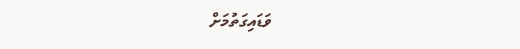ވަޑައިގަތުމަށް